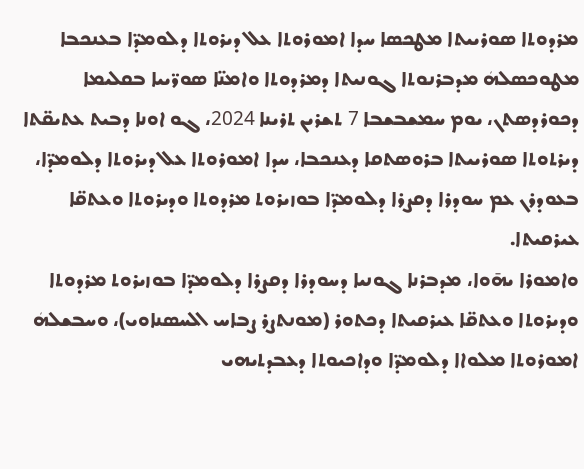ܡܪܕܘܬܐ ܣܘܪܝܝܬܐ ܡܛܟܣܐ ܚܕܐ ܐܡܘܪܘܬܐ ܥܠ ܕܝܪܘܬܐ ܕܠܘܡܕ̈ܐ ܒܥܢܟܒܐ
ܡܛܘܟܣܠܗܿ ܡܕܒܪܢܘܬܐ ܓܘܢܝܬܐ ܕܡܪܕܘܬܐ ܘܐܡܢ̈ܐ ܣܘܪ̈ܝܝܐ ܒܩܠܝܡܐ ܕܟܘܪܕܣܬܢ، ܝܘܡ ܚܡܫܒܫܒܐ 7 ܬܫܪܝܢ ܬܪܝܢܐ 2024، ܓܘ ܐܘܢܐ ܕܒܝܬ ܥܬܝܩ̈ܬܐ ܕܝܪܬܘܬܐ ܣܘܪܝܝܬܐ ܒܪܘܣܬܩܐ ܕܥܢܟܒܐ، ܚܕܐ ܐܡܘܪܘܬܐ ܥܠ ܕܝܪܘܬܐ ܕܠܘܡܕ̈ܐ، ܒܥܘܕܪܢ ܥܡ ܚܘܕܪܐ ܕܩܨܪܐ ܕܠܘܡܕ̈ܐ ܒܘܙܝܪܘܬ ܡܪܕܘܬܐ ܘܕܝܪܘܬܐ ܘܥܬܩ̈ܐ ܥܝܪܩܝܬܐ.
ܘܐܡܘܪܐ ܝܗ̄ܘܐ، ܡܕܒܪܢܐ ܓܘܢܝܐ ܕܚܘܕܪܐ ܕܩܨܪܐ ܕܠܘܡܕ̈ܐ ܒܘܙܝܪܘܬ ܡܪܕܘܬܐ ܘܕܝܪܘܬܐ ܘܥܬܩ̈ܐ ܥܝܪܩܝܬܐ ܕܟܬܘܪ (ܡܘܢܬܨܪ ܨܒܐܚ ܐܠܚܣܢܐܘܝ)، ܘܚܒܫܠܗܿ ܐܡܘܪܘܬܐ ܡܠܘܐܐ ܕܠܘܡܕ̈ܐ ܘܕܐܟܝܘܬܐ ܕܥܒܕܬܝܗܝ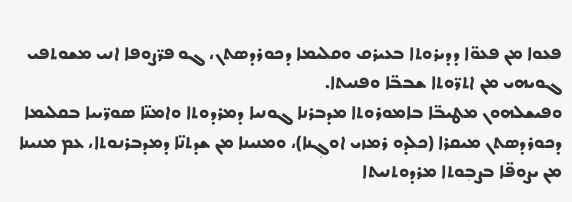ܦܥܘܐ ܡܢ ܦܥܘ̈ܐ ܕܕܝܪܘܬܐ ܒܥܝܪܩ ܘܩܠܝܡܐ ܕܟܘܪܕܣܬܢ، ܓܘ ܦܪ̈ܨܘܦܐ ܐܢܝ ܡܫܘܬܦܝ ܓܘܝܗܝ ܡܢ ܐܬܪ̈ܘܬܐ ܫܒܒ̈ܐ ܘܦܢܝܬܐ.
ܘܦܝܫܠܗܘܢ ܡܛܝܒ̈ܐ ܒܐܡܘܪܘܬܐ ܡܕܒܪܢܐ ܓܘܢܝܐ ܕܡܪܕܘܬܐ ܘܐܡܢ̈ܐ ܣܘܪ̈ܝܝܐ ܒܩܠܝܡܐ ܕܟܘܪܕܣܬܢ ܡܝܩܪܐ (ܟܠܕܘ ܪܡܙܝ ܐܘܓܼܢܐ)، ܘܡܢܝܢܐ ܡܢ ܫܕܬܢ̈ܐ ܕܡܕܒܪܢܘܬܐ، ܥܡ ܡܢܝܢܐ ܡܢ ܝܨܘܦ̈ܐ ܒܨܒܼܘܬܐ ܡܪܕܘܬܢܝܬܐ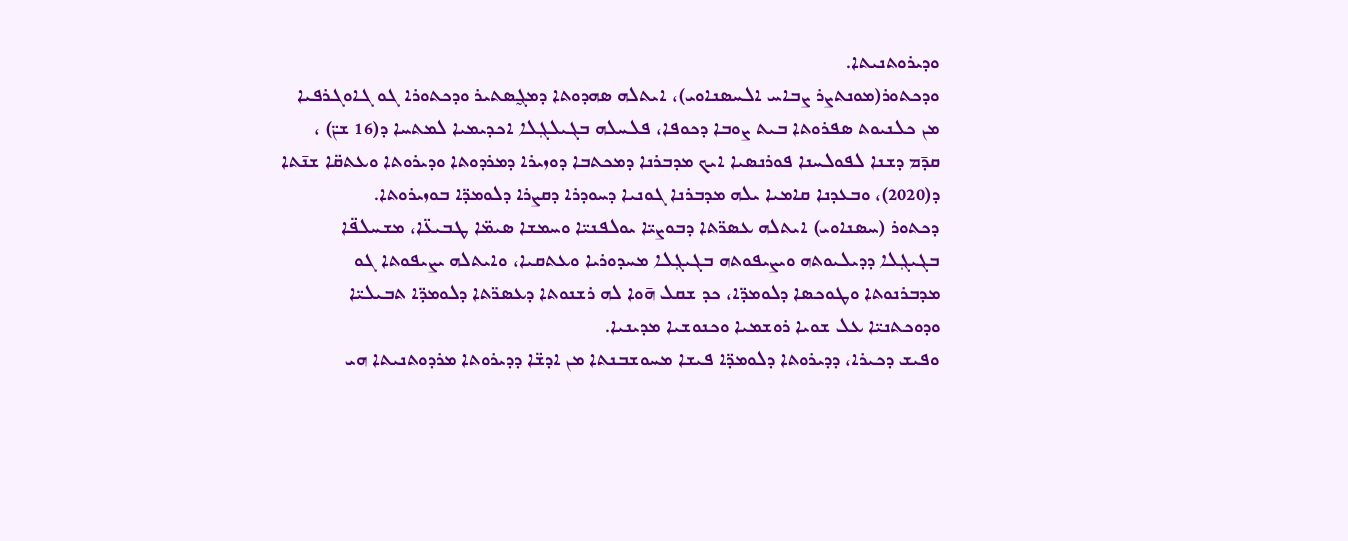ܘܕܝܪܘܬܢܝܬܐ.
ܘܕܟܬܘܪ(ܡܘܢܬܨܪ ܨܒܐܚ ܐܠܚܣܢܐܘܝ)، ܐܝܬܠܗ ܣܗܕܘܬܐ ܕܡܓ̰ܣܬܝܪ ܘܕܟܬܘܪܐ ܓܘ ܓܐܘܓܪܦܝܐ ܡܢ ܟܠܢܝܘܬ ܣܦܪܘܬܐ ܒܝܬ ܨܘܒܐ ܕܟܘܦܐ، ܦܠܚܠܗ ܒܓܝܠܓܼܠܐ ܐܟܕܝܡܝܐ ܠܡܬܚܐ ܕ(16 ܫܢ̈) ، ܩܕ̄ܡ ܕܫܢܐ ܠܦܘܠܚܢܐ ܦܘܪܢܣܝܐ ܐܝܟ ܡܕܒܪܢܐ ܕܡܟܬܒܐ ܕܘܙܝܪܐ ܕܡܪܕܘܬܐ ܘܕܝܪܘܬܐ ܘܥܬܩ̈ܐ ܫܢ̄ܬܐ ܕ(2020)، ܘܒܥܕܢܐ ܩܐܡܝܐ ܝܠܗ ܡܕܒܪܢܐ ܓܘܢܝܐ ܕܚܘܕܪܐ ܕܩܨܪܐ ܕܠܘܡܕ̈ܐ ܒܘܙܝܪܘܬܐ.
ܕܟܬܘܪ (ܚܣܢܐܘܝ) ܐܝܬܠܗ ܥܣܪ̈ܬܐ ܕܒܘܨܝ̈ܐ ܝܘܠܦܢܝ̈ܐ ܘܚܡܫܐ ܣܝܡ̈ܐ ܛܒܝܥ̈ܐ، ܡܫܚܠܦ̈ܐ ܒܓܝܓܼܠܐ ܕܕܝܠܝܘܬܗ ܘܝܨܝܦܘܬܗ ܒܓܝܓܼܠܐ ܡܚܕܘܪܝܐ ܘܥܬܩܝܐ، ܘܐܝܬܠܗ ܝܨܝܦܘܬܐ ܓܘ ܡܕܒܪܢܘܬܐ ܘܛܘܟܣܐ ܕܠܘܡܕ̈ܐ، ܟܕ ܫܩܠ ܗ̄ܘܐ ܠܗ ܪܫܢܘܬܐ ܕܥܣܪ̈ܬܐ ܕܠܘܡܕ̈ܐ ܬܒܝܠܝ̈ܐ ܘܕܘܟܬܢܝ̈ܐ ܥܠ ܫܘܝܐ ܪܘܫܡܝܐ ܘܟܢܘܫܝܐ ܡܕܝܢܝܐ.
ܘܦܝܫ ܕܟܝܪܐ، ܕܕܝܪܘܬܐ ܕܠܘܡܕ̈ܐ ܦܝܫܐ ܡܚܘܫܒܢܬܐ ܡܢ ܐܕܫ̈ܐ ܕܕܝܪܘܬܐ ܡܪܕܘܬܢܝܬܐ ܗܝ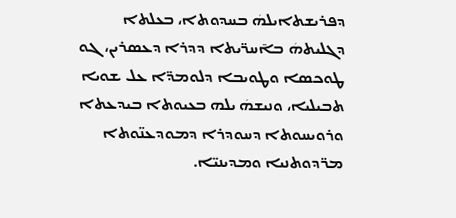ܕܦܪܝܫܬܐܝܠܗܿ ܒܚܕܘܬܐ، ܒܥܠܬܐ ܕܓܠܝܬܗܿ ܒܐ̄ܚܪ̈ܝܬܐ ܕܕܪܐ ܕܥܣܪܝܢ، ܓܘ ܛܘܟܣܐ ܘܛܘܝܒܐ ܕܠܘܡܕ̈ܐ ܥܠ ܫܘܝܐ ܬܒܝܠܝܐ، ܘܢܝܫܗܿ ܝܠܗ ܒܥܝܘܬܐ ܒܝܕܥܬܐ ܘܪܘܝܚܘܬܐ ܕܚܘܕܪܐ ܕܡܘܕܥܢ̈ܘܬܐ ܡܪ̈ܕܘܬܢܝܐ ܘܡܕܝܢܝ̈ܐ.